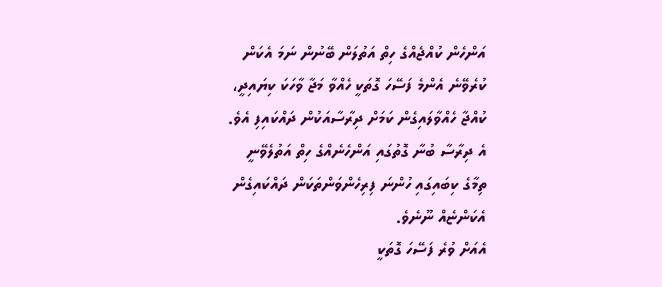އަންހެން ކުއްޖެއްގެ ހިތް އަތުލަން ބޭނުން ނަމަ އެކަން ކުރެވޭނެ އެންމެ ފަސޭހަ ގޮތަކީ ހެއްވާ މަޖާ ވާހަކަ ކިޔައިދީ، ކުއްޖާ ހެއްވާލައިގެން ކަމަށް ދިރާސާއަކުން ދައްކައިފި އެވެ.
އެ ދިރާސާ ބުނާ ގޮތުގައި އަންހެނެއްގެ ހިތް އަތުލެވޭނީ ތިމާގެ ކިބައިގައި ހުންނަ ފިރިހެންވަންތަކަން ދައްކައިގެން އެކަންޏެއް ނޫނެވެ.
އެއަށް ވުރެ ފަސޭހަ ގޮތަކީ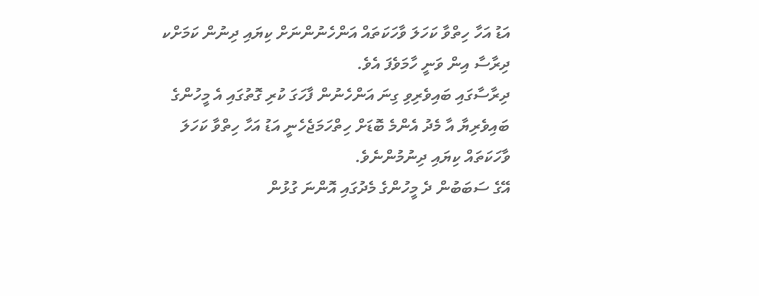އަޑު އަހާ ހިތްވާ ކަހަލަ ވާހަކަތައް އަންހެނުންނަށް ކިޔައި ދިނުން ކަމަށްކ ދިރާސާ އިން ވަނީ ހާމަވެފަ އެވެ.
ދިރާސާގައި ބައިވެރިވި ގިނަ އަންހެނުން ފާހަގަ ކުރި ގޮތުގައި އެ މީހުންގެ ބައިވެރިޔާ އާ މެދު އެންމެ ބޮޑަށް ހިތްހަމަޖެހެނީ އަޑު އަހާ ހިތްވާ ކަހަލަ ވާހަކަތައް ކިޔައި ދިނުމުންނެވެ.
އޭގެ ސަބަބުން ދެ މީހުންގެ މެދުގައި އޮންނަ ގުޅުން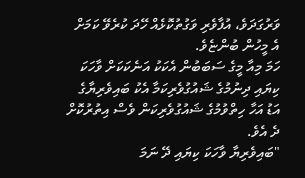ވަރުގަދަވެ، އުފާވެރި ވަގުތުކޮޅެއް ހޭދަ ކުރެވޭ ކަމަށް އެ މީހުން ބުންޏެވެ.
ހަމަ މިއާ މީގެ ސަބަބުން އެކަކު އަނެކަކަށް ވާހަކަ ކިޔައި ދިނުމުގެ ޝައުގުވެރިކަމާ އެކު ބައިވެރިޔާގެ އަޑު އަހާ ހިތްވުމުގެ ޝައުގުވެރިކަން ވެސް އިތުރުކޮށް ދެ އެވެ.
"ބައިވެރިޔާ ވާހަކަ ކިޔައި ދޭ ނަމަ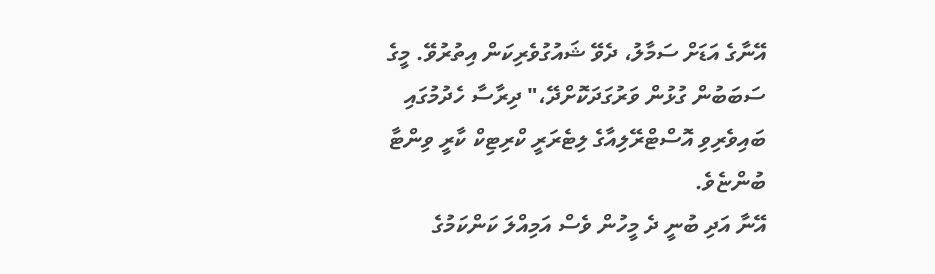އޭނާގެ އަޑަށް ސަމާލު، ދެވޭ ޝައުގުވެރިކަން އިތުރުވޭ. މީގެ ސަބަބުން ގުޅުން ވަރުގަދަކޮށްދޭ،" ދިރާސާ ހެދުމުގައި ބައިވެރިވި އޮސްޓްރޭލިއާގެ ލިޓެރަރީ ކްރިޓިކް ކާރީ ވިންޓާ ބުންޏެވެ.
އޭނާ އަދި ބުނީ ދެ މީހުން ވެސް އަމިއްލަ ކަންކަމުގެ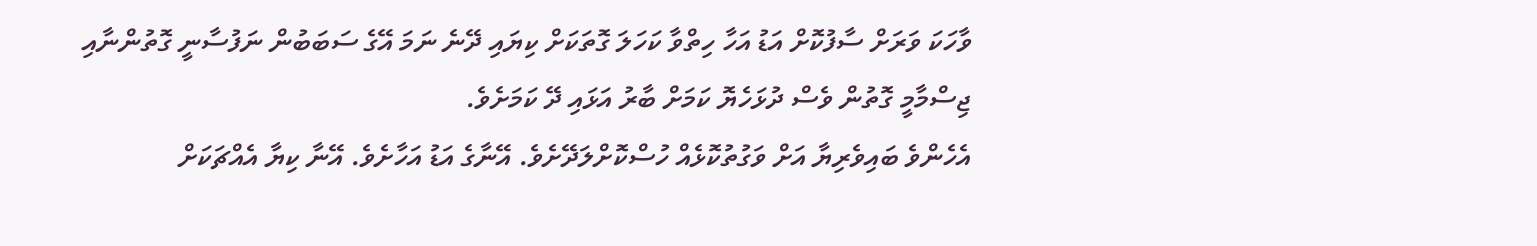ވާހަކަ ވަރަށް ސާފުކޮށް އަޑު އަހާ ހިތްވާ ކަހަލަ ގޮތަކަށް ކިޔައި ދޭނެ ނަމަ އޭގެ ސަބަބުން ނަފުސާނީ ގޮތުންނާއި ޖިސްމާމީ ގޮތުން ވެސް ދުޅަހެޔޮ ކަމަށް ބާރު އަޅައި ދޭ ކަމަށެވެ.
އެހެންވެ ބައިވެރިޔާ އަށް ވަގުތުކޮޅެއް ހުސްކޮށްލަދޭށެވެ. އޭނާގެ އަޑު އަހާށެވެ. އޭނާ ކިޔާ އެއްޗަކަށް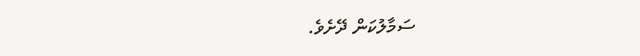ސަމާލުކަން ދޭށެވެ.